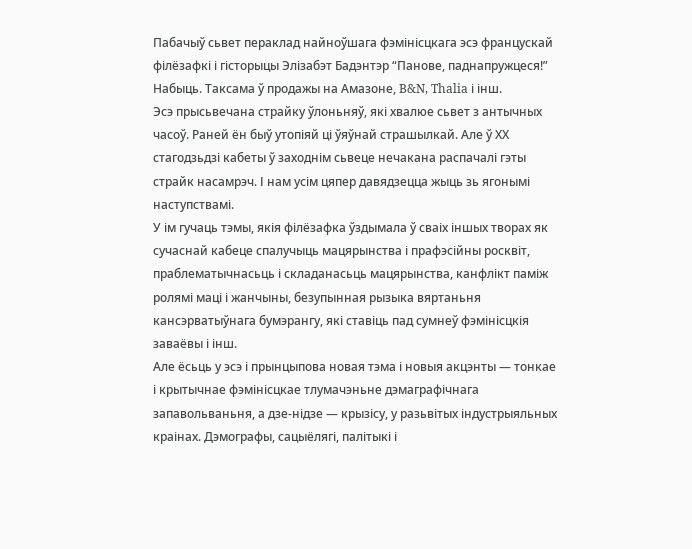Пабачыў сьвет пераклад найноўшага фэмінісцкага эсэ францускай філёзафкі і гісторыцы Элізабэт Бадэнтэр “Панове, паднапружцеся!”
Набыць. Таксама ў продажы на Амазоне, B&N, Thalia і інш.
Эсэ прысьвечана страйку ўлоньняў, які хвалюе сьвет з антычных часоў. Раней ён быў утопіяй ці ўяўнай страшылкай. Але ў ХХ стагодзьдзі кабеты ў заходнім сьвеце нечакана распачалі гэты страйк насамрэч. І нам усім цяпер давядзецца жыць зь ягонымі наступствамі.
У ім гучаць тэмы, якія філёзафка ўздымала ў сваіх іншых творах як сучаснай кабеце спалучыць мацярынства і прафэсійны росквіт, праблематычнасьць і складанасьць мацярынства, канфлікт паміж ролямі маці і жанчыны, безупынная рызыка вяртаньня кансэрватыўнага бумэрангу, які ставіць пад сумнеў фэмінісцкія заваёвы і інш.
Але ёсьць у эсэ і прынцыпова новая тэма і новыя акцэнты — тонкае і крытычнае фэмінісцкае тлумачэньне дэмаграфічнага запавольваньня, а дзе-нідзе — крызісу, у разьвітых індустрыяльных краінах. Дэмографы, сацыёлягі, палітыкі і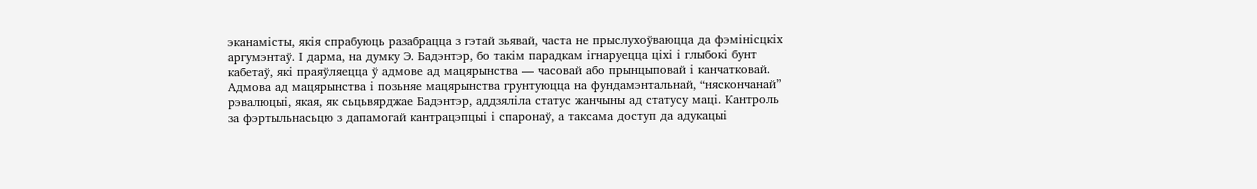эканамісты, якія спрабуюць разабрацца з гэтай зьявай, часта не прыслухоўваюцца да фэмінісцкіх аргумэнтаў. І дарма, на думку Э. Бадэнтэр, бо такім парадкам ігнаруецца ціхі і глыбокі бунт кабетаў, які праяўляецца ў адмове ад мацярынства — часовай або прынцыповай і канчатковай. Адмова ад мацярынства і позьняе мацярынства грунтуюцца на фундамэнтальнай, “няскончанай” рэвалюцыі, якая, як сьцьвярджае Бадэнтэр, аддзяліла статус жанчыны ад статусу маці. Кантроль за фэртыльнасьцю з дапамогай кантрацэпцыі і спаронаў, а таксама доступ да адукацыі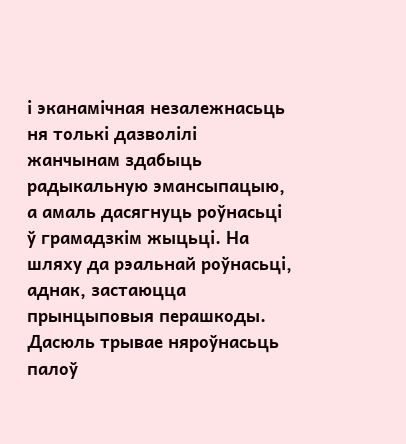і эканамічная незалежнасьць ня толькі дазволілі жанчынам здабыць радыкальную эмансыпацыю, а амаль дасягнуць роўнасьці ў грамадзкім жыцьці. На шляху да рэальнай роўнасьці, аднак, застаюцца прынцыповыя перашкоды. Дасюль трывае няроўнасьць палоў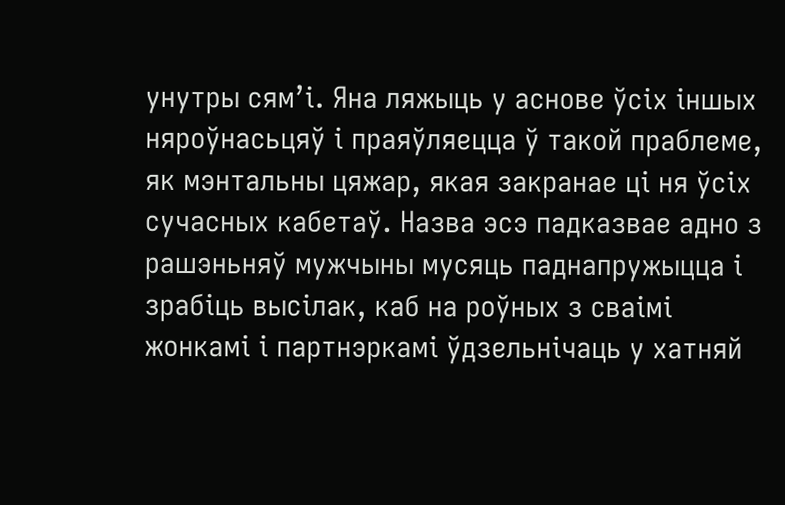унутры сям’і. Яна ляжыць у аснове ўсіх іншых няроўнасьцяў і праяўляецца ў такой праблеме, як мэнтальны цяжар, якая закранае ці ня ўсіх сучасных кабетаў. Назва эсэ падказвае адно з рашэньняў мужчыны мусяць паднапружыцца і зрабіць высілак, каб на роўных з сваімі жонкамі і партнэркамі ўдзельнічаць у хатняй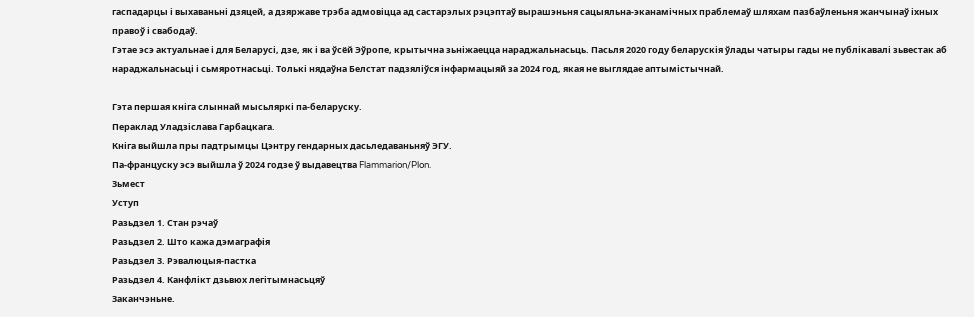гаспадарцы і выхаваньні дзяцей, а дзяржаве трэба адмовіцца ад састарэлых рэцэптаў вырашэньня сацыяльна-эканамічных праблемаў шляхам пазбаўленьня жанчынаў іхных правоў і свабодаў.
Гэтае эсэ актуальнае і для Беларусі, дзе, як і ва ўсёй Эўропе, крытычна зьніжаецца нараджальнасьць. Пасьля 2020 году беларускія ўлады чатыры гады не публікавалі зьвестак аб нараджальнасьці і сьмяротнасьці. Толькі нядаўна Белстат падзяліўся інфармацыяй за 2024 год, якая не выглядае аптымістычнай.

Гэта першая кніга слыннай мысьляркі па-беларуску.
Пераклад Уладзіслава Гарбацкага.
Кніга выйшла пры падтрымцы Цэнтру гендарных дасьледаваньняў ЭГУ.
Па-француску эсэ выйшла ў 2024 годзе ў выдавецтва Flammarion/Plon.
Зьмест
Уступ
Разьдзел 1. Стан рэчаў
Разьдзел 2. Што кажа дэмаграфія
Разьдзел 3. Рэвалюцыя-пастка
Разьдзел 4. Канфлікт дзьвюх легітымнасьцяў
Заканчэньне.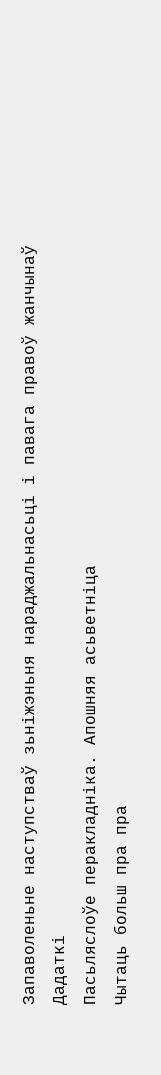Запаволеньне наступстваў зьніжэньня нараджальнасьці і павага правоў жанчынаў
Дадаткі
Пасьляслоўе перакладніка. Апошняя асьветніца
Чытаць больш пра пра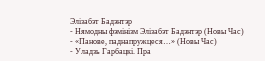Элізабэт Бадэнтэр
- Нямодны фэмінізм Элізабэт Бадэнтэр (Новы Час)
- «Панове, паднапружцеся…» (Новы Час)
- Уладзь Гарбацкі. Пра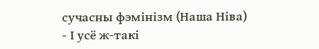сучасны фэмінізм (Наша Ніва)
- І усё ж-такі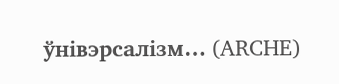ўнівэрсалізм… (ARCHE)